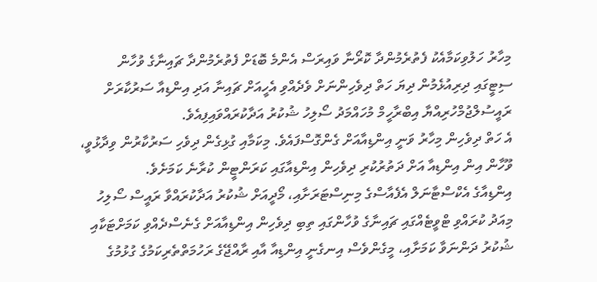މިހާރު ހަލުވިކަމާއެކު ފެތުރެމުންދާ ކޮރޯނާ ވައިރަސް އެންމެ ބޮޑަށް ފެތުރެމުންދާ ޗައިނާގެ ވުހާން ސިޓީގައި ދިރިއުޅެމުން ދިޔަ ހަތް ދިވެހިންނަށް ވެދެއްވި އެހީއަށް ޗައިނާ އަދި އިންޑިއާ ސަރުކާރަށް ރައީސުލްޖުމްހުރިއްޔާ އިބްރާހީމް މުހައްމަދު ސޯލިހު ޝުކުރު އަދާކުރައްވައިފިއެވެ.
އެ ހަތް ދިވެހިން މިހާރު ވަނީ އިންޑިއާއަށް ގެންގޮސްފައެވެ. މިކަމާއި ގުޅިގެން ދިވެހި ސަރުކާރުން ވިދާޅުވީ، ވޫހާން އިން އިންޑިއާ އަށް ދަތުރުކުރި ދިވެހިން އިންޑިއާގައި ކަރަންޓީން ކުރާނެ ކަމަށެވެ.
އިންޑިއާގެ އެކްސްޓާނަލް އެފެއާސްގެ މިނިސްޓަރަށާއި، މޯދީއަށް ޝުކުރު އަދާކުރައްވާ ރައީސް ސޯލިހު މިއަދު ކުރައްވި ޓްވީޓެއްގައި ޗައިނާގެ ވުހާންގައި ތިބި ދިވެހިން އިންޑިއާއަށް ގެނެސްދެއްވި ކަމަށްޓަކާއި ޝުކުރު ދަންނަވާ ކަމަށާއި، މީގެންވެސް އިނގެނީ އިންޑިއާ އާއި ރާއްޖޭގެ ރަހުމަތްތެރިކަމުގެ ގުޅުމުގެ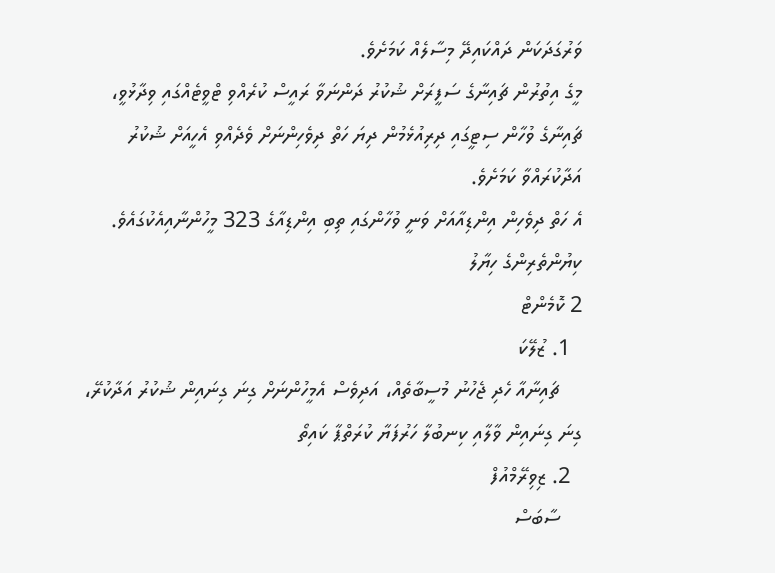ވަރުގަދަކަން ދައްކައިދޭ މިސާލެއް ކަމަށެވެ.
މީގެ އިތުރުން ޗައިނާގެ ސަފީރަށް ޝުކުރު ދަންނަވާ ރައީސް ކުރެއްވި ޓްވީޓެއްގައި ވިދާޅުވީ، ޗައިނާގެ ވުހާން ސިޓީގައި ދިރިއުޅެމުން ދިޔަ ހަތް ދިވެހިންނަށް ވެދެއްވި އެހީއަށް ޝުކުރު އަދާކުރައްވާ ކަމަށެވެ.
އެ ހަތް ދިވެހިން އިންޑިއާއަށް ވަނީ ވުހާންގައި ތިބި އިންޑިއާގެ 323 މީހުންނާއިއެކުގައެވެ.
ކިޔުންތެރިންގެ ހިޔާލު
2 ކޮމެންޓް
  1. ޒުލޭކަ
    ޗައިނާއާ ހެދި ޖެހުނު މުސީބާތެއް، އަދިވެސް އެމީހުންނަށް ގިނަ ގިނައިން ޝުކުރު އަދާކުރޭ، ގިނަ ގިނައިން ވާލާއި ކިނބުލާ ހަރުފަޔާ ކުރަތްޕާ ކައިތޯ
  2. ޒިވިރޭމްއުފް
    ސާބަސް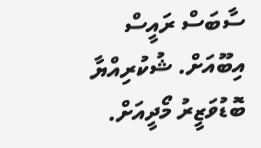ސާބަސް ރައީސް އިބޫއަށް. ޝުކުރިއްޔާ ބޮޑުވަޒީރު މޯދީއަށް.